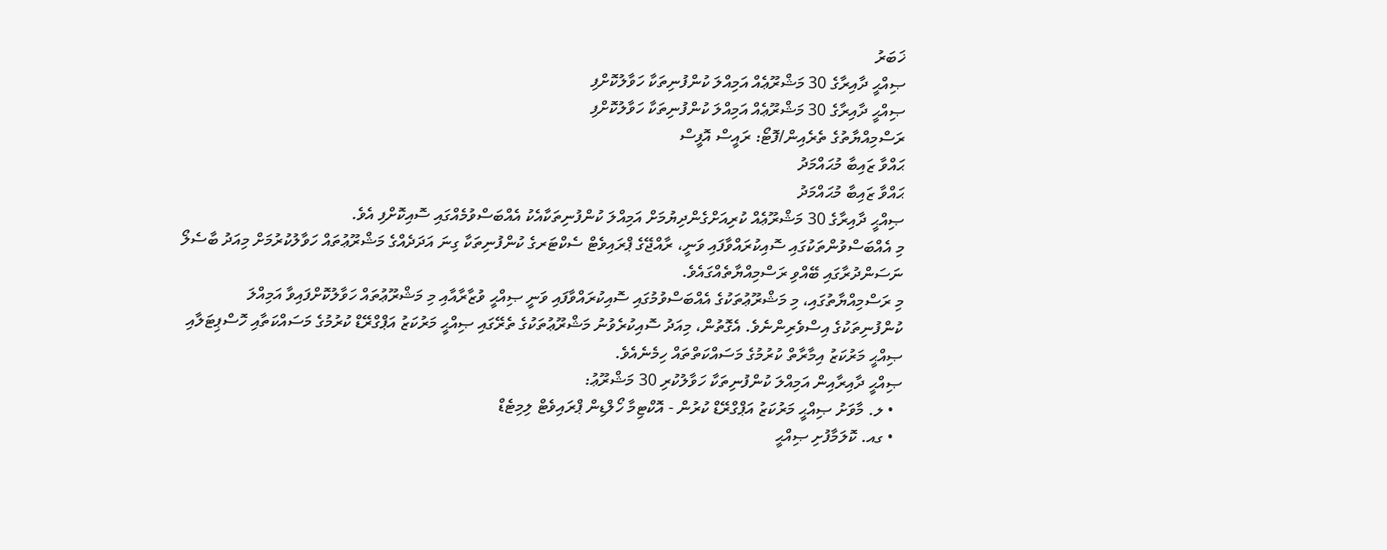ޚަބަރު
ޞިއްޙީ ދާއިރާގެ 30 މަޝްރޫޢެއް އަމިއްލަ ކުންފުނިތަކާ ހަވާލުކޮށްފި
ޞިއްޙީ ދާއިރާގެ 30 މަޝްރޫޢެއް އަމިއްލަ ކުންފުނިތަކާ ހަވާލުކޮށްފި
ރަސްމިއްޔާތުގެ ތެރެއިން/ފޮޓޯ: ރައީސް އޮފީސް
ޙައްވާ ޒައިބާ މުޙައްމަދު
ޙައްވާ ޒައިބާ މުޙައްމަދު
ޞިއްޙީ ދާއިރާގެ 30 މަޝްރޫޢެއް ކުރިއަށްގެންދިޔުމަށް އަމިއްލަ ކުންފުނިތަކާއެކު އެއްބަސްވުމެއްގައި ސޮއިކޮށްފި އެވެ.
މި އެއްބަސްވުންތަކުގައި ސޮއިކުރައްވާފައި ވަނީ، ރާއްޖޭގެ ޕްރައިވެޓް ސެކްޓަރގެ ކުންފުނިތަކާ ގިނަ އަދަދެއްގެ މަޝްރޫޢުތައް ހަވާލުކުރުމަށް މިއަދު ބާސެލޯ ނަސަންދުރާގައި ބޭއްވި ރަސްމިއްޔާތެއްގައެވެ.
މި ރަސްމިއްޔާތުގައި، މި މަޝްރޫޢުތަކުގެ އެއްބަސްވުމުގައި ސޮއިކުރައްވާފައި ވަނީ ޞިއްޙީ ވުޒާރާއާއި މި މަޝްރޫޢުތައް ހަވާލުކޮށްފައިވާ އަމިއްލަ ކުންފުނިތަކުގެ އިސްވެރިންނެވެ. އެގޮތުން، މިއަދު ސޮއިކުރެވުނު މަޝްރޫޢުތަކުގެ ތެރޭގައި ޞިއްޙީ މަރުކަޒު އަޕްގްރޭޑް ކުރުމުގެ މަސައްކަތާއި ހޮސްޕިޓަލާއި ޞިއްޙީ މަރުކަޒު އިމާރާތް ކުރުމުގެ މަސައްކަތްތައް ހިމެނެއެވެ.
ޞިއްޙީ ދާއިރާއިން އަމިއްލަ ކުންފުނިތަކާ ހަވާލުކުރި 30 މަޝްރޫޢު:
  • ލ. މާވަށު ޞިއްޙީ މަރުކަޒު އަޕްގްރޭޑް ކުރުން - އޮކްޓިމާ ހޯލްޑިން ޕްރައިވެޓް ލިމިޓެޑް
  • ގއ. ކޮލަމާފުށި ޞިއްޙީ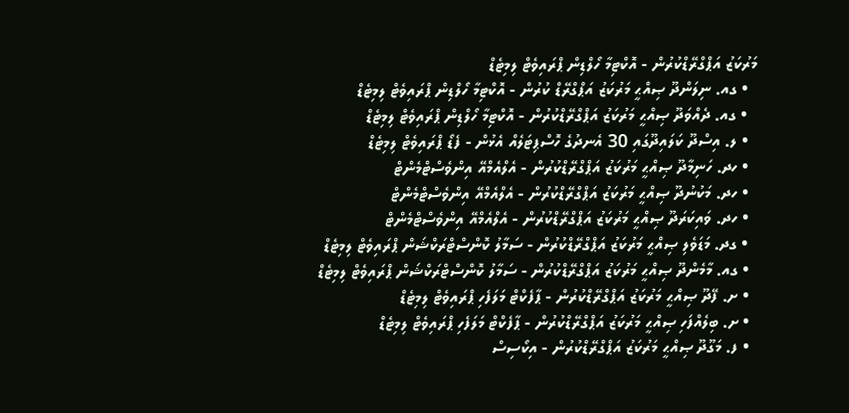މަރުކަޒު އަޕްގްރޭޑްކުރުން - އޮކްޓިމާ ހޯލްޑިން ޕްރައިވެޓް ލިމިޓެޑް
  • ގއ. ނިލަންދޫ ޞިއްޙީ މަރުކަޒު އަޕްގްރޭޑް ކުރުން - އޮކްޓިމާ ހޯލްޑިން ޕްރައިވެޓް ލިމިޓެޑް
  • ގއ. ދެއްވަދޫ ޞިއްޙީ މަރުކަޒު އަޕްގްރޭޑްކުރުން - އޮކްޓިމާ ހޯލްޑިން ޕްރައިވެޓް ލިމިޓެޑް
  • ލ. އިސްދޫ ކަލައިދޫގައި 30 އެނދުގެ ހޮސްޕިޓަލެއް އެޅުން - ފެޑޯ ޕްރައިވެޓް ލިމިޓެޑް
  • ހދ. ހަނިމާދޫ ޞިއްޙީ މަރުކަޒު އަޕްގްރޭޑްކުރުން - އެލްއެމްއޭ އިންވެސްޓްމެންޓް
  • ހދ. މަކުނުދޫ ޞިއްޙީ މަރުކަޒު އަޕްގްރޭޑްކުރުން - އެލްއެމްއޭ އިންވެސްޓްމެންޓް
  • ހދ. ވައިކަރަދޫ ޞިއްޙީ މަރުކަޒު އަޕްގްރޭޑްކުރުން - އެލްއެމްއޭ އިންވެސްޓްމެންޓް
  • ގދ. މަޑަވެލި ޞިއްޙީ މަރުކަޒު އަޕްގްރޭޑްކުރުން - ސަމާލު ކޮންސްޓްރަކްޝަން ޕްރައިވެޓް ލިމިޓެޑް
  • ގއ. މާމެންދޫ ޞިއްޙީ މަރުކަޒު އަޕްގްރޭޑްކުރުން - ސަމާލު ކޮންސްޓްރަކްޝަން ޕްރައިވެޓް ލިމިޓެޑް
  • ށ. ފޭދޫ ޞިއްޙީ މަރުކަޒު އަޕްގްރޭޑްކުރުން - ޕާފެކްޓް މަލަފެހި ޕްރައިވެޓް ލިމިޓެޑް
  • ށ. ބިލެއްފަހި ޞިއްޙީ މަރުކަޒު އަޕްގްރޭޑްކުރުން - ޕާފެކްޓް މަލަފެހި ޕްރައިވެޓް ލިމިޓެޑް
  • ފ. މަގޫދޫ ޞިއްޙީ މަރުކަޒު އަޕްގްރޭޑްކުރުން - އިކޯސިސް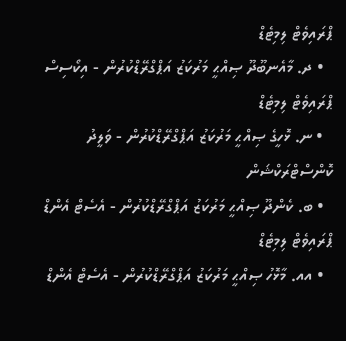ޕްރައިވެޓް ލިމިޓެޑް
  • ދ. މާއެނބޫދޫ ޞިއްޙީ މަރުކަޒު އަޕްގްރޭޑްކުރުން - އިކޯސިސް ޕްރައިވެޓް ލިމިޓެޑް
  • ނ. ޅޮހީގެ ޞިއްޙީ މަރުކަޒު އަޕްގްރޭޑްކުރުން - ވަލީދު ކޮންސްޓްރަކްޝަން
  • ބ. ކެންދޫ ޞިއްޙީ މަރުކަޒު އަޕްގްރޭޑްކުރުން - އެސެޓް އެންޑް ޕްރައިވެޓް ލިމިޓެޑް
  • އއ. މާޅޮހު ޞިއްޙީ މަރުކަޒު އަޕްގްރޭޑްކުރުން - އެސެޓް އެންޑް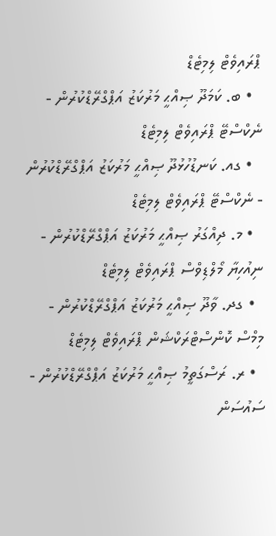ޕްރައިވެޓް ލިމިޓެޑް
  • ބ. ކަމަދޫ ޞިއްޙީ މަރުކަޒު އަޕްގްރޭޑްކުރުން - ނެކްސްޓޭ ޕްރައިވެޓް ލިމިޓެޑް
  • ގއ. ކަނޑުހުޅުދޫ ޞިއްޙީ މަރުކަޒު އަޕްގްރޭޑްކުރުން - ނެކްސްޓޭ ޕްރައިވެޓް ލިމިޓެޑް
  • މ. ދިއްގަރު ޞިއްޙީ މަރުކަޒު އަޕްގްރޭޑްކުރުން - ނިއުހިޔާ މޯލްޑިވްސް ޕްރައިވެޓް ލިމިޓެޑް
  • ގދ. ވާދޫ ޞިއްޙީ މަރުކަޒު އަޕްގްރޭޑްކުރުން - މިމްސް ކޮންސްޓްރަކްޝަން ޕްރައިވެޓް ލިމިޓެޑް
  • ރ. ރަސްގަތީމު ޞިއްޙީ މަރުކަޒު އަޕްގްރޭޑްކުރުން - ސައުސަން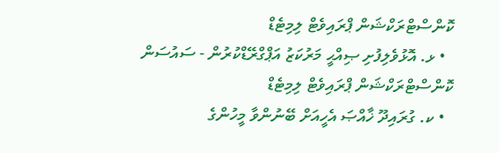ކޮންސްޓްރަކްޝަން ޕްރައިވެޓް ލިމިޓެޑް
  • ޅ. އޮޅުވެލިފުށި ޞިއްޙީ މަރުކަޒު އަޕްގްރޭޑްކުރުން - ސައުސަން ކޮންސްޓްރަކްޝަން ޕްރައިވެޓް ލިމިޓެޑް
  • ކ. ގުރައިދޫ ޚާއްޞަ އެހީއަށް ބޭނުންވާ މީހުންގެ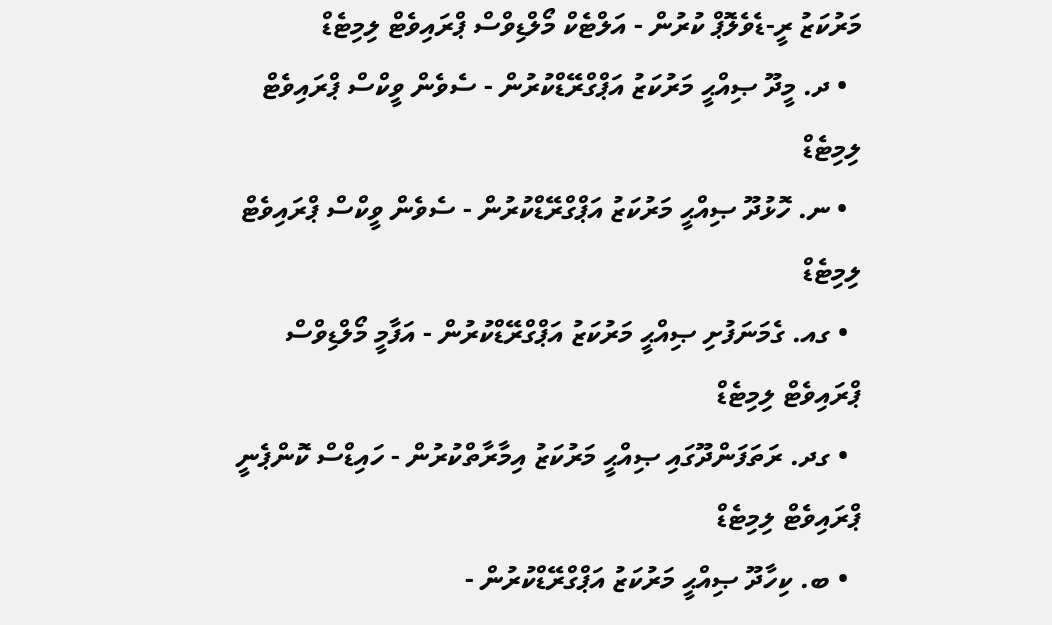މަރުކަޒު ރީ-ޑެވެލޮޕް ކުރުން - އަލްޓެކް މޯލްޑިވްސް ޕްރައިވެޓް ލިމިޓެޑް
  • ދ. މީދޫ ޞިއްޙީ މަރުކަޒު އަޕްގްރޭޑްކުރުން - ސެވެން ވީކްސް ޕްރައިވެޓް ލިމިޓެޑް
  • ނ. ހޮޅުދޫ ޞިއްޙީ މަރުކަޒު އަޕްގްރޭޑްކުރުން - ސެވެން ވީކްސް ޕްރައިވެޓް ލިމިޓެޑް
  • ގއ. ގެމަނަފުށި ޞިއްޙީ މަރުކަޒު އަޕްގްރޭޑްކުރުން - އަފާމީ މޯލްޑިވްސް ޕްރައިވެޓް ލިމިޓެޑް
  • ގދ. ރަތަފަންދޫގައި ޞިއްޙީ މަރުކަޒު އިމާރާތްކުރުން - ހައިޑްސް ކޮންޕެނީ ޕްރައިވެޓް ލިމިޓެޑް
  • ބ. ކިހާދޫ ޞިއްޙީ މަރުކަޒު އަޕްގްރޭޑްކުރުން -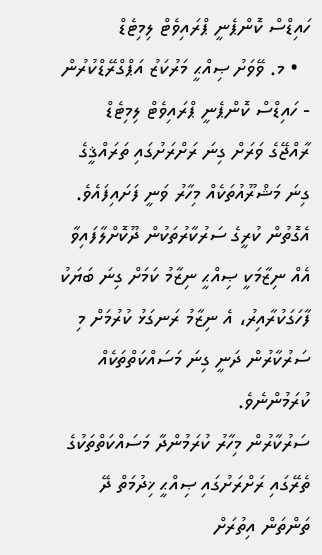ހައިޑްސް ކޮންޕެނީ ޕްރައިވެޓް ލިމިޓެޑް
  • މ. ވޭވަށު ޞިއްޙީ މަރުކަޒު އަޕްގްރޭޑްކުރުން - ހައިޑްސް ކޮންޕެނީ ޕްރައިވެޓް ލިމިޓެޑް
ރާއްޖޭގެ ވަރަށް ގިނަ ރަށްރަށުގައި ތަރައްޤީގެ ގިނަ މަޝްރޫއުތަކެއް މިހާރު ވަނީ ފަށައިފައެވެ. އެގޮތުން ކުރީގެ ސަރުކާރުތަކުން ދޫކޮށްލާފައިވާ އެއް ނިޒާމަކީ ޞިއްޙީ ނިޒާމު ކަމަށް ގިނަ ބަޔަކު ފާހަގަކުރާއިރު، އެ ނިޒާމު ރަނގަޅު ކުރުމަށް މި ސަރުކާރުން ދަނީ ގިނަ މަސައްކަތްތަކެއް ކުރަމުންނެވެ.
ސަރުކާރުން މިހާރު ކުރަމުންދާ މަސައްކަތްތަކުގެ ތެރޭގައި ރަށްރަށުގައި ޞިއްޙީ ޚިދުމަތް ދޭ ތަންތަން އިތުރަށް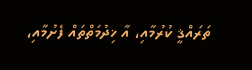ތަރައްޤީ ކުރުމާއި، އާ ޚިދުމަތްތައް ފެށުމާއި،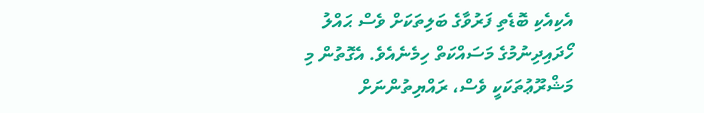އެކިއެކި ބޮޑެތި ފަރުވާގެ ބަލިތަކަށް ވެސް ޙައްލު ހޯދައިދިނުމުގެ މަސައްކަތް ހިމެނެއެވެ. އެގޮތުން މި މަޝްރޫޢުތަކަކީ ވެސް، ރައްޔިތުންނަށް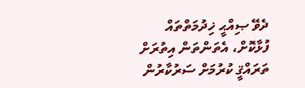ދެވޭ ޞިއްޙީ ޚިދުމަތްތައް ފުޅާކޮށް، އެތަންތަން އިތުރަށް ތަރައްޤީ ކުރުމަށް ސަރުކާރުން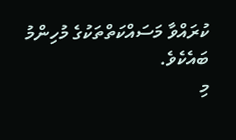ކުރައްވާ މަސައްކަތްތަކުގެ މުހިންމު ބައެކެވެ.
މި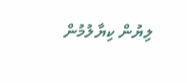ލިޔުން ކިޔާލުމުން